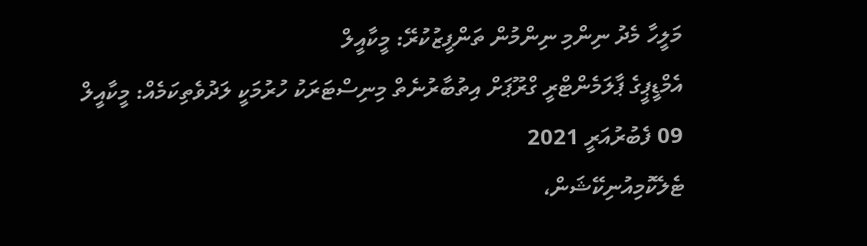މަލީހާ މެދު ނިންމި ނިންމުން ތަންފީޒުކުރޭ: މީކާއީލް
އެމްޑީޕީގެ ޕާލަމެންޓްރީ ގްރޫޕަށް އިތުބާރުނެތް މިނިސްޓަރަކު ހުރުމަކީ ލަދުވެތިކަމެއް: މީކާއީލް
09 ފެބުރުއަރީ 2021
ޓެލެކޮމިއުނިކޭޝަން،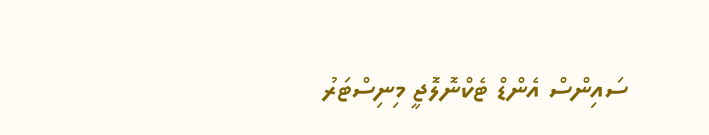ސައިންސް އެންޑް ޓެކްނޮލޮޖީ މިނިސްޓަރު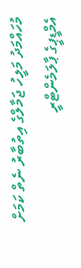މުހައްމަދު މަލީހު ޖަމާލްގެ އިތުބާރު ނެތް ކަމަށް އެމްޑީޕީގެ ޕާލަމެންޓްރީ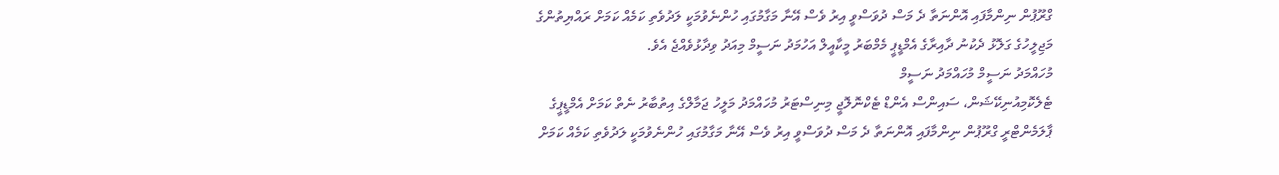ގްރޫޕުން ނިންމާފައި އޮންނަތާ ދެ މަސް ދުވަސްވީ އިރު ވެސް އޭނާ މަގާމުގައި ހުންނެވުމަކީ ލަދުވެތި ކަމެއް ކަމަށް ރައްޔިތުންގެ މަޖިލީހުގެ ގަލޮޅު ދެކުނު ދާއިރާގެ އެމްޑީޕީ މެމްބަރު މީކާއީލް އަހުމަދު ނަސީމް މިއަދު ވިދާޅުވެއްޖެ އެވެ.
މުހައްމަދު ނަސީމް މުހައްމަދު ނަސީމް
ޓެލެކޮމިއުނިކޭޝަން، ސައިންސް އެންޑް ޓެކްނޮލޮޖީ މިނިސްޓަރު މުހައްމަދު މަލީހު ޖަމާލްގެ އިތުބާރު ނެތް ކަމަށް އެމްޑީޕީގެ ޕާލަމެންޓްރީ ގްރޫޕުން ނިންމާފައި އޮންނަތާ ދެ މަސް ދުވަސްވީ އިރު ވެސް އޭނާ މަގާމުގައި ހުންނެވުމަކީ ލަދުވެތި ކަމެއް ކަމަށް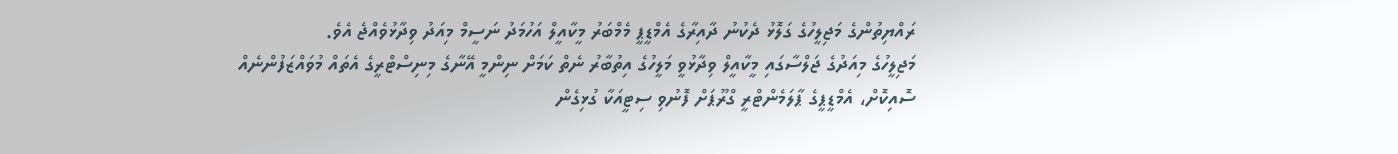ރައްޔިތުންގެ މަޖިލީހުގެ ގަލޮޅު ދެކުނު ދާއިރާގެ އެމްޑީޕީ މެމްބަރު މީކާއީލް އަހުމަދު ނަސީމް މިއަދު ވިދާޅުވެއްޖެ އެވެ.
މަޖިލީހުގެ މިއަދުގެ ޖަލްސާގައި މީކާއީލް ވިދާޅުވީ މަލީހުގެ އިތުބާރު ނެތް ކަމަށް ނިންމީ އޭނާގެ މިނިސްޓްރީގެ އެތައް މުވައްޒަފުންނެއް ސޮއިކޮށް، އެމްޑީޕީގެ ޕާލަމެންޓްރީ ގްރޫޕަށް ފޮނުވި ސިޓީއަކާ ގުޅިގެން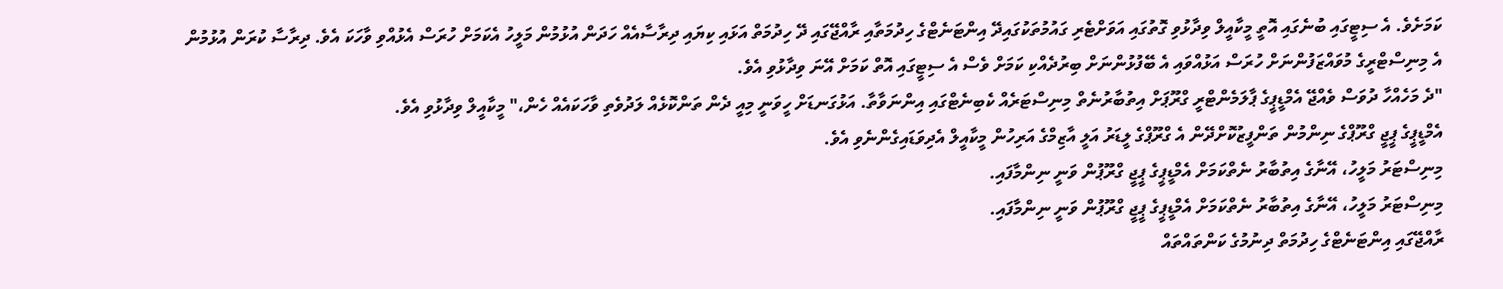ކަމަށެވެ. އެ ސިޓީގައި ބުނެގައި އޮތީ މީކާއީލް ވިދާޅުވި ގޮތުގައި އަވަށްޓެރި ގައުމުތަކުގައިދޭ އިންޓަނެޓްގެ ހިދުމަތާއި ރާއްޖޭގައި ދޭ ހިދުމަތް އަޅައި ކިޔައި ދިރާސާއެއް ހަދަން އުޅުމުން މަލީހު އެކަމަށް ހުރަސް އެޅުއްވި ވާހަކަ އެވެ. ދިރާސާ ކުރަން އުޅުމުން އެ މިނިސްޓްރީގެ މުވައްޒަފުންނަށް ހުރަސް އަޅުއްވައި އެ ބޭފުޅުންނަށް ބިރުދެއްކި ކަމަށް ވެސް އެ ސިޓީގައި އޮތް ކަމަށް އޭނަ ވިދާޅުވި އެވެ.
"ދެ މަހެއްހާ ދުވަސް ވެއްޖޭ އެމްޑީޕީގެ ޕާލަމެންޓްރީ ގްރޫޕަށް އިތުބާރުނެތް މިނިސްޓަރެއް ކެބިނެޓްގައި އިންނަވާތާ. އަޅުގަނޑަށް ހީވަނީ މިއީ ދެން ތަންކޮޅެއް ލަދުވެތި ވާހަކައެއް ހެން،" މީކާއީލް ވިދާޅުވި އެވެ.
އެމްޑީޕީގެ ޕީޖީ ގްރޫޕްގެ ނިންމުން ތަންފީޒުކޮށްދޭން އެ ގްރޫޕްގެ ލީޑަރު އަލީ އާޒިމްގެ އަރިހުން މީކާއީލް އެދިވަޑައިގެންނެވި އެވެ.
މިނިސްޓަރު މަލީހު، އޭނާގެ އިތުބާރު ނެތްކަމަށް އެމްޑީޕީގެ ޕީޖީ ގްރޫޕުން ވަނީ ނިންމާފައި.
މިނިސްޓަރު މަލީހު، އޭނާގެ އިތުބާރު ނެތްކަމަށް އެމްޑީޕީގެ ޕީޖީ ގްރޫޕުން ވަނީ ނިންމާފައި.
ރާއްޖޭގައި އިންޓަނެޓްގެ ހިދުމަތް ދިނުމުގެ ކަންތައްތައް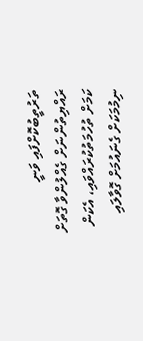ތަރުތީބުކޮށްފައި ވަނީ ރައްޔިތުންނަށް ގެއްލުންވާ ގޮތަށް ކަމަށް ތުހުމަތުކުރައްވައި، އެކަން ނިމުމަކަށް ގެނައުމަށް ގޮވާލައި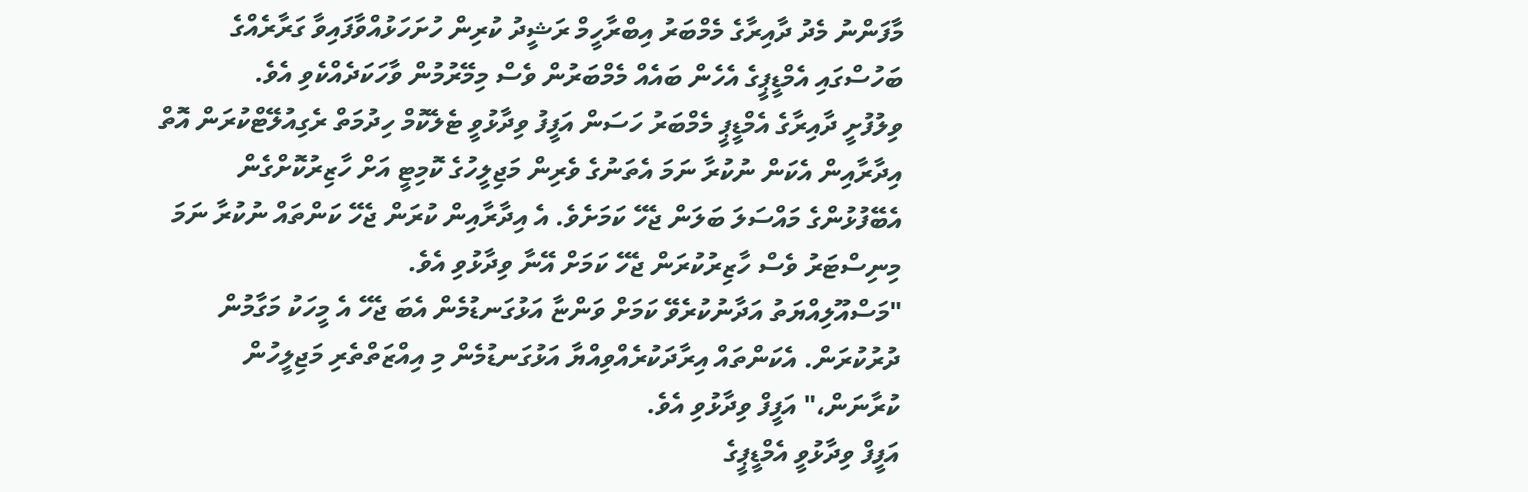މާފަންނު މެދު ދާއިރާގެ މެމްބަރު އިބްރާހީމް ރަޝީދު ކުރިން ހުށަހަޅުއްވާފައިވާ ގަރާރެއްގެ ބަހުސްގައި އެމްޑީޕީގެ އެހެން ބައެއް މެމްބަރުން ވެސް މިމޭރުމުން ވާހަކަދެއްކެވި އެވެ.
ވިލުފުށީ ދާއިރާގެ އެމްޑީޕީ މެމްބަރު ހަސަން އަފީފު ވިދާޅުވީ ޓެލެކޮމް ހިދުމަތް ރެގިއުލޭޓްކުރަން އޮތް އިދާރާއިން އެކަން ނުކުރާ ނަމަ އެތަނުގެ ވެރިން މަޖިލީހުގެ ކޮމިޓީ އަށް ހާޒިރުކޮށްގެން އެބޭފުޅުންގެ މައްސަލަ ބަލަން ޖެހޭ ކަމަށެވެ. އެ އިދާރާއިން ކުރަން ޖެހޭ ކަންތައް ނުކުރާ ނަމަ މިނިސްޓަރު ވެސް ހާޒިރުކުރަން ޖެހޭ ކަމަށް އޭނާ ވިދާޅުވި އެވެ.
"މަސްއޫލިއްޔަތު އަދާނުކުރެވޭ ކަމަށް ވަންޏާ އަޅުގަނޑުމެން އެބަ ޖެހޭ އެ މީހަކު މަގާމުން ދުރުކުރަން. އެކަންތައް އިރާދަކުރެއްވިއްޔާ އަޅުގަނޑުމެން މި އިއްޒަތްތެރި މަޖިލީހުން ކުރާނަން،" އަފީފް ވިދާޅުވި އެވެ.
އަފީފް ވިދާޅުވީ އެމްޑީޕީގެ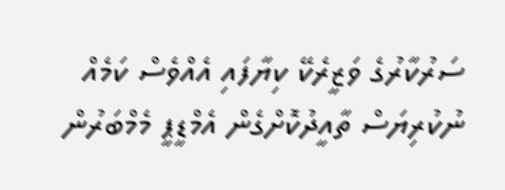ސަރުކާރުގެ ވަޒީރެކޭ ކިޔާފައި އެއްވެސް ކަމެއް ނުކުރިޔަސް ތާއީދުކޮށްގެން އެމްޑީޕީ މެމްބަރުން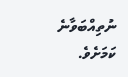ނުތިއްބަވާނެ ކަމަށެވެ.